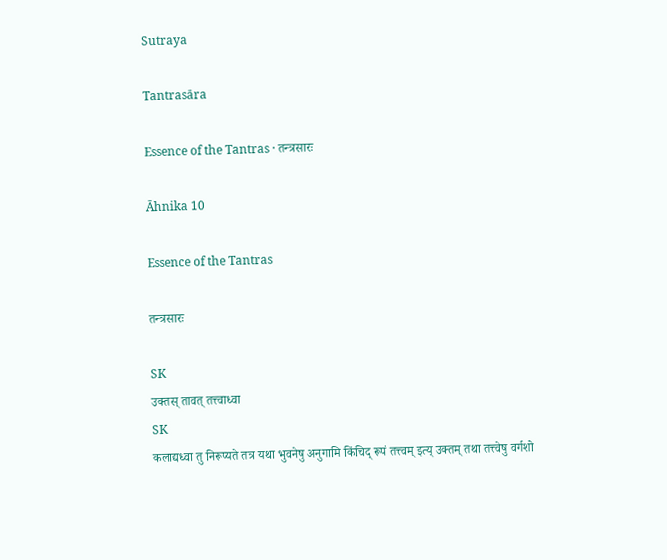Sutraya

Tantrasāra

Essence of the Tantras · तन्त्रसारः

Āhnika 10

Essence of the Tantras

तन्त्रसारः

SK
उक्तस् तावत् तत्त्वाध्वा
SK
कलाद्यध्वा तु निरूप्यते तत्र यथा भुवनेषु अनुगामि किंचिद् रूपं तत्त्वम् इत्य् उक्तम् तथा तत्त्वेषु वर्गशो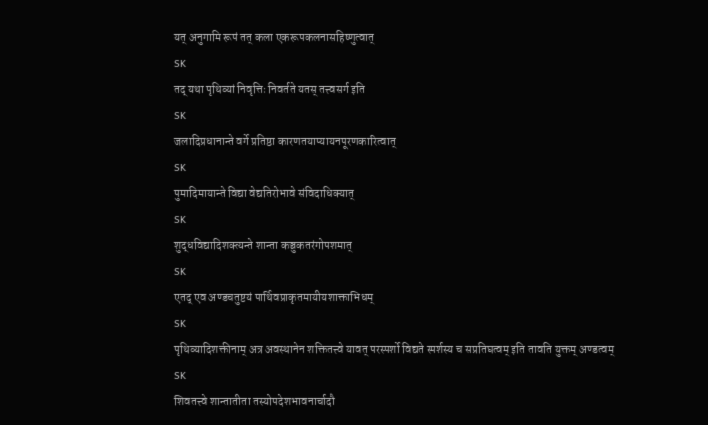यत् अनुगामि रूपं तत् कला एकरूपकलनासहिष्णुत्वात्
SK
तद् यथा पृथिव्यां निवृत्तिः निवर्तते यतस् तत्त्वसर्ग इति
SK
जलादिप्रधानान्ते वर्गे प्रतिष्ठा कारणतयाप्यायनपूरणकारित्वात्
SK
पुमादिमायान्ते विद्या वेद्यतिरोभावे संविदाधिक्यात्
SK
शुद्धविद्यादिशक्त्यन्ते शान्ता कञ्चुकतरंगोपशमात्
SK
एतद् एव अण्डचतुष्टयं पार्थिवप्राकृतमायीयशाक्ताभिधम्
SK
पृथिव्यादिशक्तीनाम् अत्र अवस्थानेन शक्तितत्त्वे यावत् परस्पर्शो विद्यते स्पर्शस्य च सप्रतिघत्वम् इति तावति युक्तम् अण्डत्वम्
SK
शिवतत्त्वे शान्तातीता तस्योपदेशभावनार्चादौ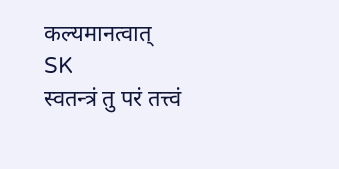कल्यमानत्वात्
SK
स्वतन्त्रं तु परं तत्त्वं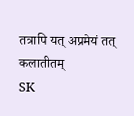तत्रापि यत् अप्रमेयं तत् कलातीतम्
SK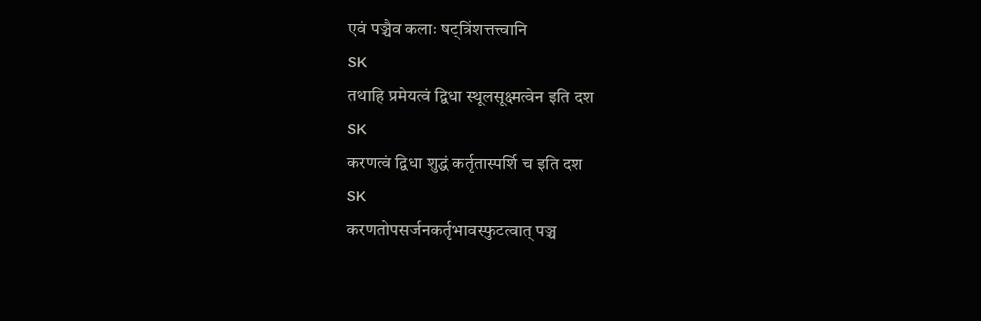एवं पञ्चैव कलाः षट्त्रिंशत्तत्त्वानि
SK
तथाहि प्रमेयत्वं द्विधा स्थूलसूक्ष्मत्वेन इति दश
SK
करणत्वं द्विधा शुद्धं कर्तृतास्पर्शि च इति दश
SK
करणतोपसर्जनकर्तृभावस्फुटत्वात् पञ्च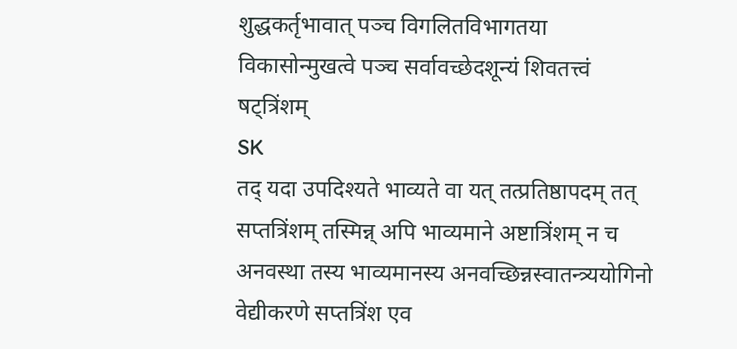शुद्धकर्तृभावात् पञ्च विगलितविभागतया विकासोन्मुखत्वे पञ्च सर्वावच्छेदशून्यं शिवतत्त्वं षट्त्रिंशम्
SK
तद् यदा उपदिश्यते भाव्यते वा यत् तत्प्रतिष्ठापदम् तत् सप्तत्रिंशम् तस्मिन्न् अपि भाव्यमाने अष्टात्रिंशम् न च अनवस्था तस्य भाव्यमानस्य अनवच्छिन्नस्वातन्त्र्ययोगिनो वेद्यीकरणे सप्तत्रिंश एव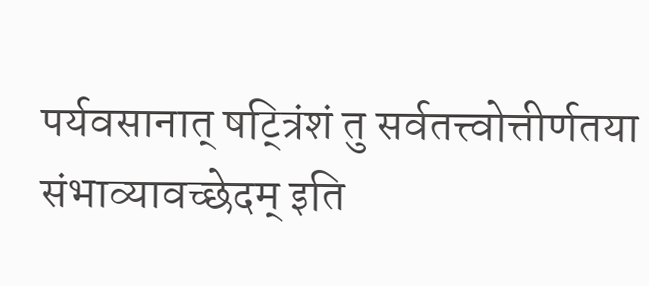पर्यवसानात् षट्त्रिंशं तु सर्वतत्त्वोत्तीर्णतया संभाव्यावच्छेदम् इति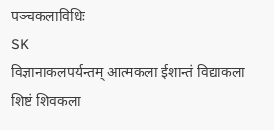पञ्चकलाविधिः
SK
विज्ञानाकलपर्यन्तम् आत्मकला ईशान्तं विद्याकला शिष्टं शिवकला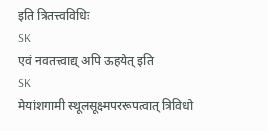इति त्रितत्त्वविधिः
SK
एवं नवतत्त्वाद्य् अपि ऊहयेत् इति
SK
मेयांशगामी स्थूलसूक्ष्मपररूपत्वात् त्रिविधो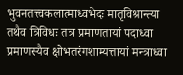भुवनतत्त्वकलात्माध्वभेदः मातृविश्रान्त्या तथैव त्रिविधः तत्र प्रमाणतायां पदाध्वा प्रमाणस्यैव क्षोभतरंगशाम्यत्तायां मन्त्राध्वा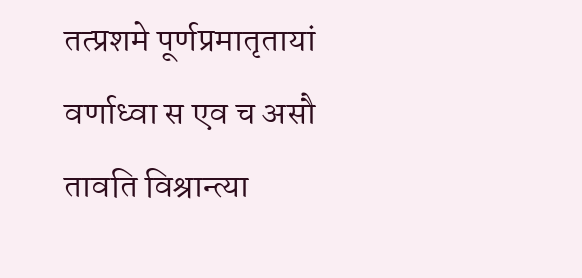तत्प्रशमे पूर्णप्रमातृतायां वर्णाध्वा स एव च असौ तावति विश्रान्त्या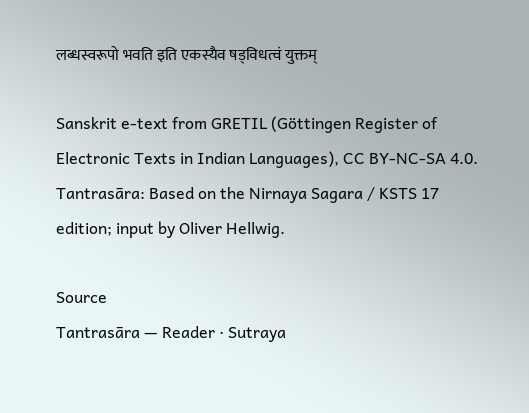लब्धस्वरूपो भवति इति एकस्यैव षड्विधत्वं युक्तम्

Sanskrit e-text from GRETIL (Göttingen Register of Electronic Texts in Indian Languages), CC BY-NC-SA 4.0. Tantrasāra: Based on the Nirnaya Sagara / KSTS 17 edition; input by Oliver Hellwig.

Source
Tantrasāra — Reader · Sutraya